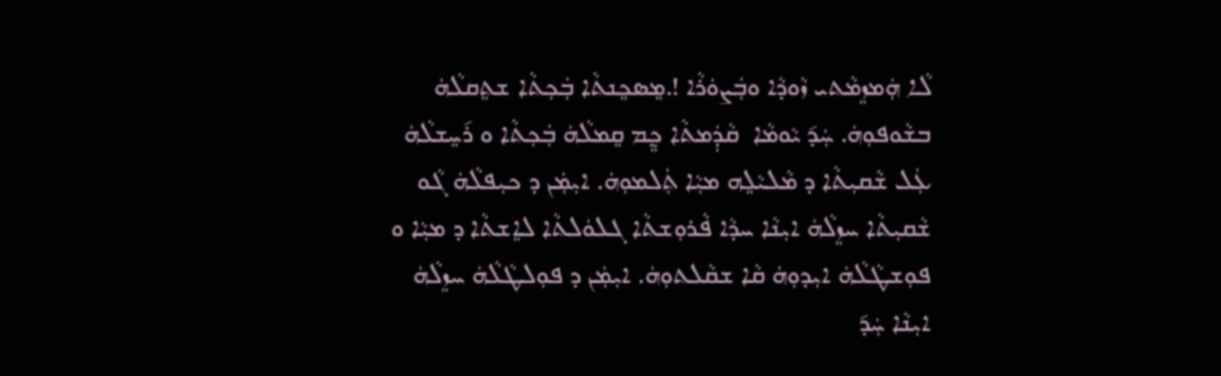ܠܵܐ ܗܲܡܙܸܡܵܬܝ ܙܵܘܕܵܐ ܘܒܲܨܘܿܪܵܐ !.ܡܸܣܟܸܢܬܵܐ ܒܲܟܼܬܵܐ ܫܬܸܩܠܵܗܿ ܒܫܵܘܦܘܼܗܿ. ܚܲܕ݇ ܝܵܘܡܵܐ  ܩܵܕܲܡܬܵܐ ܟ̰ܸܡ ܩܸܡܠܵܗܿ ܒܲܟܼܬܵܐ ܘ ܪ݇ܚܸܫܠܵܗܿ ܥܲܠ ܫܵܩܝܼܬܵܐ ܕ ܡܵܠܝܵܠܸܗ ܡܝܼܵܐ ܬܲܠܡܘܼܗܿ. ܐܝܼܡܲܢ ܕ ܟܝܼܦܠܵܗܿ ܓܵܘ ܫܵܩܝܼܬܵܐ ܚܙܸܠܵܗܿ ܐܝܼܢܵܐ ܚܕܵܐ ܦܵܪܘܼܫܬܵܐ ܓܠܘܿܠܬܵܐ ܠܐܸܫܬܵܐ ܕ ܡܝܼܵܐ ܘ ܦܘܼܫܛܵܠܵܗܿ ܐܝܼܕܘܼܗܿ ܩܵܐ ܫܩܵܠܬܘܼܗܿ. ܐܝܼܡܲܢ ܕ ܦܘܼܠܛܵܠܵܗܿ ܚܙܸܠܵܗܿ ܐܝܼܢܵܐ ܚܲܕ݇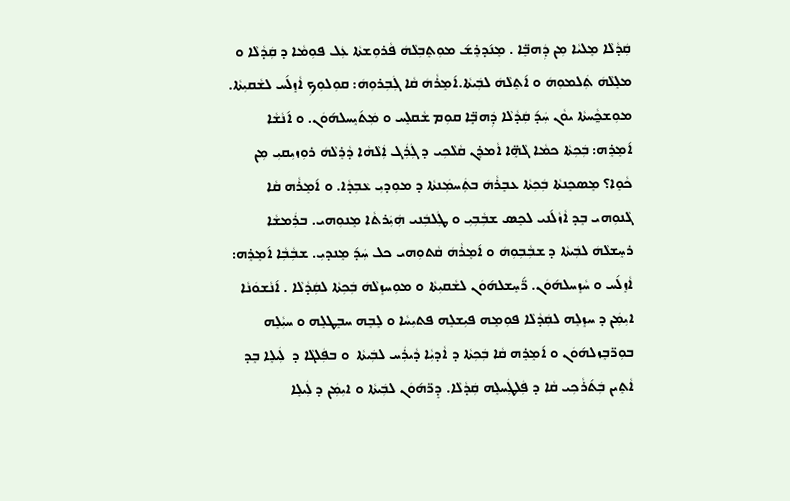ܩܲܕܵܠܵܐ ܡܸܠܝܵܐ ܡܼܢ ܕܲܗܒܸ̈ܐ . ܡܸܢ݇ܕܪܸܫ݇ ܡܘܼܬܸܒܼܠܵܗܿ ܦܵܪܘܼܫܬܵܐ ܥܲܠ ܦܘܼܡܵܐ ܕ ܩܲܕܵܠܵܐ ܘ ܡܠܸܠܵܗܿ ܬܲܠܡܘܼܗܿ ܘ ܐ݇ܬܸܠܵܗܿ ܠܒܲܝܬܵܐ.ܐ݇ܡܸܪܵܗܿ ܩܵܐ ܓܲܒܼܪܘܼܗܿ: ܩܘܼܠܘܼܟܼ ܐܵܙܸܠ݇ܚ ܠܫܵܩܝܼܬܵܐ. ܡܘܼܫܟ̰ܵܚܬܵܐ ܝܘܵܢ ܚܲܕ݇ ܩܲܕܵܠܵܐ ܕܲܗܒܼܸ̈ܐ ܩܘܼܡ ܫܵܩܠܸܚ ܘ ܡܲܬ݇ܝܸܚܠܗ݇ܘܿܢ. ܘ ܐ݇ܢܵܫܵܐ ܐ݇ܡܸܪܸܗ: ܒܲܟܼܬܵܐ ܟܡܵܐ ܓܵܗܸ̈ܐ ܐܵܡܪܸܢ ܩܵܠܵܟܼܝ ܕ ܓܲܪܲܓ ܐܲܠܵܗܵܐ ܕܵܪܸܠܵܗܿ ܪܘܼܙܝܼܩܝܼ ܡܼܢ ܟܵܘܸܐ؟ ܡܸܣܟܸܢܬܵܐ ܒܲܟܼܬܵܐ ܥܒܸܪܵܗܿ ܒܬܲܚܡܲܢܬܵܐ ܕ ܡܘܼܕܝܼ ܥܵܒܼܕܵܐ. ܘ ܐ݇ܡܸܪܵܗ ܩܵܐ ܓܵܢܘܼܗܝ ܒܸܕ ܐܵܙܵܠ݇ܢܝ ܠܟܸܣ ܫܒܼܵܒܼܝܼ ܘ ܛܲܠܒܲܢܝ ܗܲܝܲܪܬܵܐ ܡܸܢܘܼܗܝ. ܒܪܲܡܫܵܐ ܪܚܸܫܠܵܗܿ ܠܒܲܝܬܵܐ ܕ ܫܒܼܵܒܼܘܼܗܿ ܘ ܐ݇ܡܸܪܵܗܿ ܩܵܬܘܼܗܝ ܟܠ ܚܲܕ݇ ܡܸܢܕܝܼ. ܫܒܼܵܒܼܵܐ ܐ݇ܡܸܪܸܗ: ܐܵܙܸܠ݇ܚ ܘ ܚܵܙܸܚܠܗ݇ܘܿܢ. ܖ̈݇ܚܸܫܠܗ݇ܘܿܢ ܠܫܵܩܝܼܬܵܐ ܘ ܡܘܼܚܙܸܠܵܗܿ ܒܲܟܼܬܵܐ ܠܩܲܕܵܠܵܐ . ܐ݇ܢܵܫܘܿܢܵܐ ܐܝܼܡܲܢ ܕ ܚܙܸܠܸܗ ܠܩܲܕܵܠܵܐ ܦܘܼܡܸܗ ܦܝܼܫܠܸܗ ܦܬܝܼܚܵܐ ܘ ܠܸܒܸܗ ܚܒܸܛܠܸܗ ܘ ܚܝܼܵܠܸܗ ܒܘܼܖ̈ܒܸܙܠܗ݇ܘܿܢ ܘ ܐ݇ܡܸܪܸܗ ܩܵܐ ܒܲܟܼܬܵܐ ܕ ܐܵܕܝܼܵܐ ܕܵܝܪܲܚ ܠܒܲܝܬܵܐ  ܘ ܒܦܲܠܓܵܐ ܕ  ܠܲܝܠܸܐ ܒܸܕ ܐܵܬܸܝܢ ܒܲܬ݇ܪܵܟܼܝ ܩܵܐ ܕ ܦܲܠܛܲܚܠܸܗ ܩܲܕܵܠܵܐ. ܕܸܖ̈ܗ݇ܘܿܢ ܠܒܲܝܬܵܐ ܘ ܐܝܼܡܲܢ ܕ ܠܲܝܠܸܐ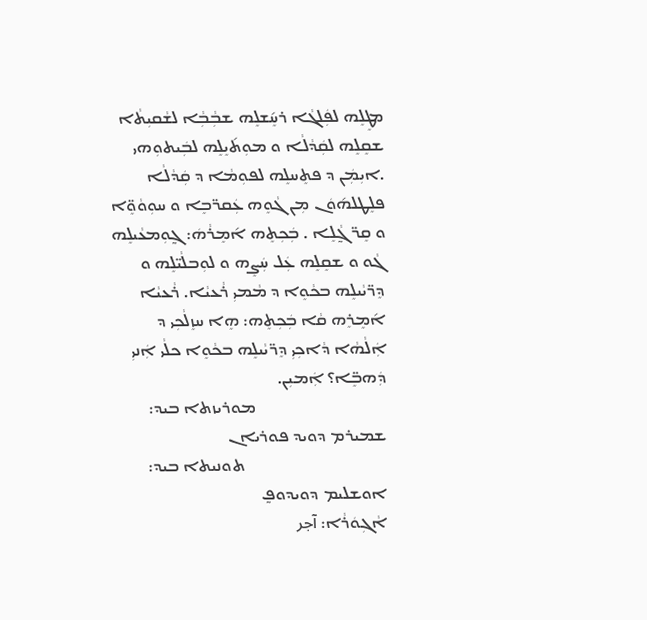ܡܛܸܠܸܗ ܠܦܲܠܓܵܐ ܪܚܸ݇ܫܠܸܗ ܫܒܼܵܒܼܵܐ ܠܫܵܩܝܼܬܵܐ ܫܩܸܠܸܗ ܠܩܲܕܵܠܵܐ ܘ ܡܘܼܬ݇ܝܸܠܸܗ ܠܒܲܝܬܘܼܗܝ .ܐܝܼܡܲܢ ܕ ܦܬܸܚܠܸܗ ܠܦܘܼܡܵܐ ܕ ܩܲܕܵܠܵܐ ܦܠܸܛܠܗ݇ܘܿܢ ܡܼܢ ܓܵܘܸܗ ܥܲܩܖ̈ܒܸܐ ܘ ܚܘܼܘܵܘܸ̈ܐ ܘ ܩܸܖ̈ܓ̰ܵܠܸܐ . ܒܲܟܼܬܸܗ ܐ݇ܡܸܪܵܗܿ: ܓ̰ܘܼܡܥܵܝܠܸܗ ܓܵܘ ܘ ܫܩܸܠܸܗ ܥܲܠ ܚܲܨܸܗ ܘ ܠܘܼܒܠܵܝ̈ܠܸܗ ܘ ܕܸܖ̈ܝܵܝܠܸܗ ܒܟܵܘܸܐ ܕ ܡܵܡܝܼ ܪܵܥܝܵܐ. ܪܵܥܝܵܐ ܐ݇ܡܸܪܸܗ ܩܵܐ ܒܲܟܼܬܸܗ: ܗܸܐ ܚܙܸܠܵܟܼܝ ܕ ܐܲܠܵܗܵܐ ܕܵܐܟܼܝܼ ܕܸܖ̈ܝܵܝܠܸܗ ܒܟܵܘܸܐ ܟܠܵܝ ܐܲܢܝܼ ܕܲܗܒܸ̈ܐ؟ ܐܲܡܝܼܢ.
                                ܡܘܪܝܙܬܐ ܒܝܕ: ܫܡܝܪܡ ܕܘܝܕ ܦܘܪܝܐܢ
                                   ܬܘܢܝܬܐ ܒܝܕ: ܐܘܫܠܝܡ ܕܘܝܕܘܦ̰
ܐܵܓܼܘܿܪܵܐ: آجر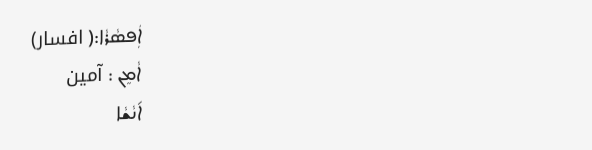ܐܲܦܣܵܪܵܐ:( افسار)
ܐܵܡܸܢ : آمين
ܐ݇ܢܵܫܵܐ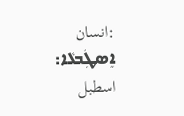:انسان
ܐܸܣܛܲܒܠܵܐ: اسطبل